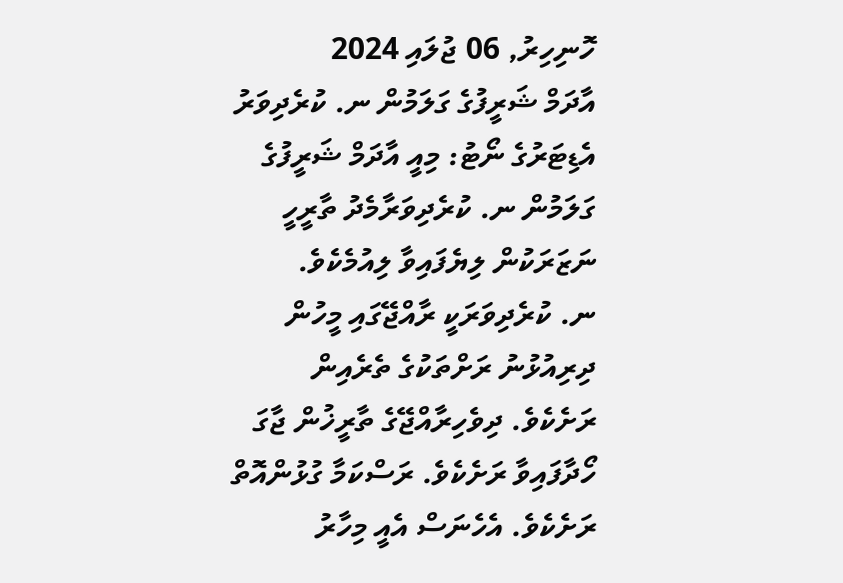ހޮނިހިރު, 06 ޖުލައި 2024
އާދަމް ޝަރީފުގެ ގަލަމުން ނ. ކުރެދިވަރު
އެޑިޓަރުގެ ނޯޓު: މިއީ އާދަމް ޝަރީފުގެ ގަލަމުން ނ. ކުރެދިވަރާމެދު ތާރީހީ ނަޒަރަކުން ލިޔެފައިވާ ލިއުމެކެވެ.
ނ. ކުރެދިވަރަކީ ރާއްޖޭގައި މީހުން ދިރިއުޅުނު ރަށްތަކުގެ ތެރެއިން ރަށެކެވެ. ދިވެހިރާއްޖޭގެ ތާރީޚުން ޖާގަ ހޯދާފައިވާ ރަށެކެވެ. ރަސްކަމާ ގުޅުންއޮތް ރަށެކެވެ. އެހެނަސް އެއީ މިހާރު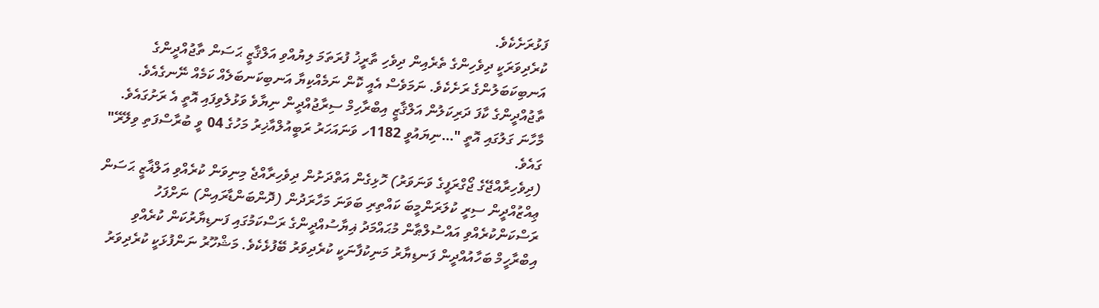ފަޅުރަށެކެވެ.
ކުރެދިވަރަކީ ދިވެހިންގެ ތެރެއިން ދިވެހި ތާރީޚު ފުރަތަމަ ލިޔުއްވި އަލްޤާޒީ ޙަސަން ތާޖުއްދީންގެ އަނބިކަބަލުންގެ ރަށެކެވެ. ނަމަވެސް އެއީ ކޮން ނަމެއްކިޔާ އަނބިކަނބަލެއް ކަމެއް ނޭނގެއެވެ. ތާޖުއްދީންގެ ކާފަ ދަރިކަލުން އަލްޤާޒީ އިބްރާހިމް ސިރާޖުއްދީން ނިޔާވެ ވަޅުލެވިފައި އޮތީ އެ ރަށުގައެވެ. މާހާނަ ގަލުގައި އޮތީ "…ނިޔައުވީ 1182ހ ވަނައަހަރު ރަބީއުލްއާޚިރު މަހުގެ 04 ވީ ބުރާސްފަތި ވިލޭރޭ" ގައެވެ.
(ދިވެހިރާއްޖޭގެ ޖޯގްރަފީގެ ވަނަވަރު) ހޮޅިގެން އަތްދަށުން ދިވެހިރާއްޖެ މިނިވަން ކުރެއްވި އަލްޣާޒީ ޙަސަން ޢިއްޒުއްދީން ސިރީ ކުލަރަންމީބަ ކައްތިރި ބަވަނަ މަހާރަދުން (ދޮންބަންޑާރައިން) ނަށްފަހު ރަސްކަންކުރެއްވި އައްސުލްޠާން މުޙައްމަދު ޣިޔާސުއްދީންގެ ރަސްކަމުގައި ފަނޑިޔާރުކަން ކުރެއްވި އިބްރާހީމް ބަހާއުއްދީން ފަނޑިޔާރު މަނިކުފާނަކީ ކުރެދިވަރު ބޭފުޅެކެވެ. މަޝްހޫރު ނަންފުޅަކީ ކުރެދިވަރު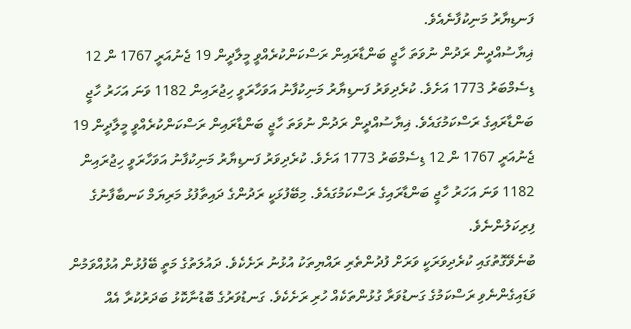ފަނޑިޔާރު މަނިކުފާނެއެވެ.
ޣިޔާސުއްދީން ރަދުން ނުވަތަ ހާޖީ ބަންޑާރައިން ރަސްކަންކުރެއްވީ މީލާދީން 19 ޖެނުއަރީ 1767 ން 12 ޑިސެމްބަރު 1773 އަށެވެ. ކުރެދިވަރު ފަނޑިޔާރު މަނިކުފާނު އަވަހާރަވީ ހިޖުރައިން 1182 ވަނަ އަހަރު ހާޖީ ބަންޑާރައިގެ ރަސްކަމުގައެވެ. ޣިޔާސުއްދީން ރަދުން ނުވަތަ ހާޖީ ބަންޑާރައިން ރަސްކަންކުރެއްވީ މީލާދީން 19 ޖެނުއަރީ 1767 ން 12 ޑިސެމްބަރު 1773 އަށެވެ. ކުރެދިވަރު ފަނޑިޔާރު މަނިކުފާނު އަވަހާރަވީ ހިޖުރައިން 1182 ވަނަ އަހަރު ހާޖީ ބަންޑާރައިގެ ރަސްކަމުގައެވެ. މިބޭފުޅަކީ ރަދުންގެ ދައިތާފުޅު މަރިޔަމް ކަނބާފާނުގެ ފިރިކަލުންނެވެ.
ބުނެވޭގޮތުގައި ކުރެދިވަރަކީ ވަރަށް ފުދުންތެރި ރައްޔިތަކު އުޅުނު ރަށެކެވެ. ދައުލަތުގެ މަތީ ބޭފުޅުން އުޅުއްވަމުން ވަޑައިގެންނެވި ރަސްކަމުގެ ގަނޑުވަރާ ގުޅުންތަކެއް ހުރި ރަށެކެވެ. ގަނޑުވަރުގެ ބޮޑުނާކޮޅު ބަދަރުކުރާ އެއް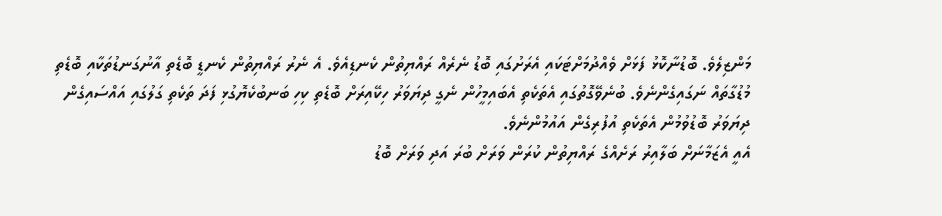މަންޒިލެވެ. ބޮޑުނާކޮޅު ފަޅަށް ވެއްދުމަށްޓަކައި އެރަށުގައި ބޮޑު ނެރެއް ރައްޔިތުން ކެނޑިއެވެ. އެ ނެރު ރައްޔިތުން ކެނޑީ ބޮޑެތި އާނުގަނޑުތަކާއި ބޮޑެތި މުޑުގާތައް ނަގައިގެންނެވެ. ބުނެވޭގޮތުގައި އެތަކެތި އެބައިމީހުން ނެގީ ދިޔަވަރު ހިކޭއިރަށް ބޮޑެތި ކިހި ބަނބުކެޔޮގުޅި ފަދަ ތަކެތި ގަލުގައި އައްސައިގެން ދިޔަވަރު ބޮޑުވުމުން އެތަކެތި އުފުރިގެން އައުމުންނެވެ.
އެއީ އެޒަމާނަށް ބަލާއިރު ރަށެއްގެ ރައްޔިތުން ކުރަން ވަރަށް ބުރަ އަދި ވަރަށް ބޮޑު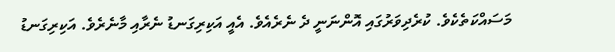މަސައްކަތެކެވެ. ކުރެދިވަރުގައި އޮންނަނީ ދެ ނެރެއެވެ. އެއީ އަކިރިގަނޑު ނެރާއި މާނެރެވެ. އަކިރިގަނޑު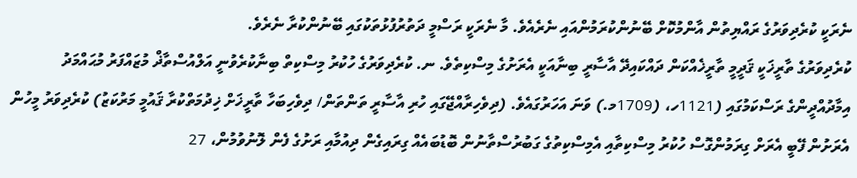ނެރަކީ ކުރެދިވަރުގެ ރައްޔިތުން އާންމުކޮށް ބޭނުންކުރަމުންއައި ނެރެއެވެ. މާ ނެރަކީ ރަސްމީ ދަތުރުފުޅުތަކުގައި ބޭނުންކުރާ ނެރެވެ.
ކުރެދިވަރުގެ ތާރީޚަކީ ޤަދީމީ ތާރީޚެއްކަން ދައްކައިދޭ އާސާރީ ބިނާއަކީ އެރަށުގެ މިސްކިތެވެ. ނ. ކުރެދިވަރުގެ ހުކުރު މިސްކިތް ބިނާކުރެވުނީ އަލްއުސްތާޛް މުޒައްފަރު މުޙައްމަދު އިމާދުއްދީންގެ ރަސްކަމުގައި (1121ހ، (1709މ.) ވަނަ އަހަރުގައެވެ. (ދިވެހިރާއްޖޭގައި ހުރި އާސާރީ ތަންތަން/ ދިވެހިބަހާ ތާރީޚަށް ޚިދުމަތްކުރާ ޤައުމީ މަރުކަޒު) ކުރެދިވަރު މީހުން އެރަށުން ފޭބީ އެރަށް ގިރަމުންގޮސް ހުކުރު މިސްކިތާއި އެމިސްކިތުގެ ގަބުރުސްތާނުން ބޮޑުބައެއް ގިރައިގެން ދިއުމާއި ރަށުގެ ފެން ލޮނުވުމުން، 27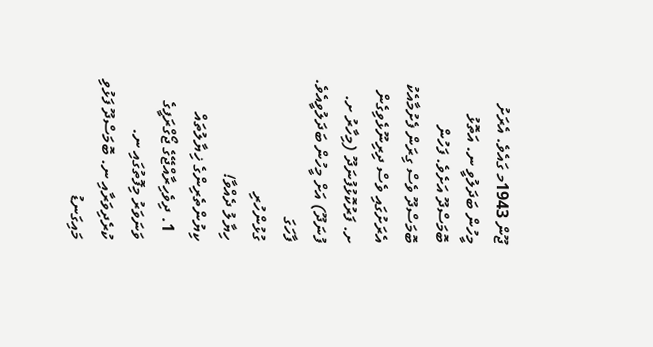ޖޫން 1943މ ގައެވެ. އެރަށު މީހުން ބަދަލުވީ ނ. އަތޮޅު ބޮމަސްދޫ އަށެވެ. ފަހުން ބޮމަސްދޫ ވެސް ގިރަން ފެށުމާއެކު އެރަށުގައި ވެސް ދިރިނޫޅެވިގެން ށ. ފަރުކޮޅުފުނަދޫ (މިހާރު ށ. ފުނަދޫ) އަށް މީހުން ބަދަލުވީއެވެ.
ފާހަގަ
ގުޅުންހުރި
ހިޔާލު ދެއްވާ!
ކިޔުންތެރިންގެ ޚިޔާލުތައް
  1. ދިވެހިރާއްޖޭގެ ޖޯގްރަފީގެ ވަނަވަރު މިފޮތުގައި ނ. ކުރެދިވަރާއި ނ. ބޮމަސްދޫ ފަޅުވި މައިގަނޑު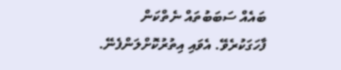ބައެއް ސަބަބުތައް ނެތްކަން ފާހަގަކުރެވޭ. އެވައި އިތުރުކޮށްލަންފެނޭ.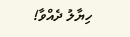ހިޔާލު ދެއްވާ!